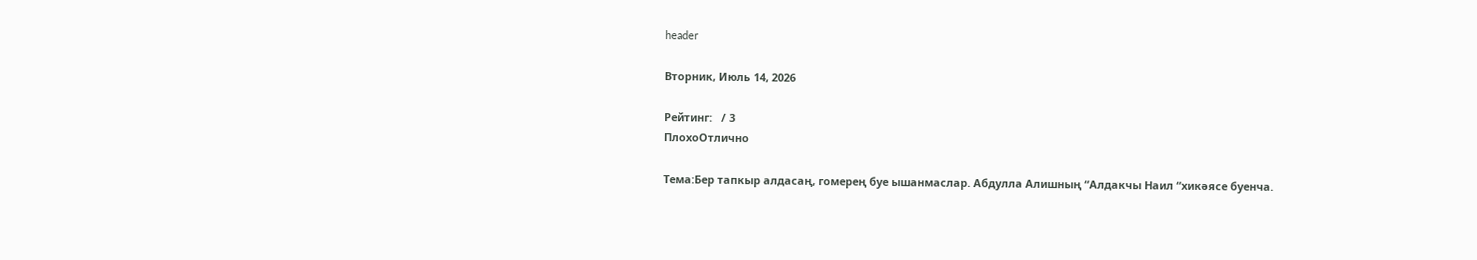header

Вторник, Июль 14, 2026

Рейтинг:   / 3
ПлохоОтлично

Тема:Бер тапкыр алдасаң, гомерең буе ышанмаслар. Абдулла Алишның “Алдакчы Наил “хикәясе буенча.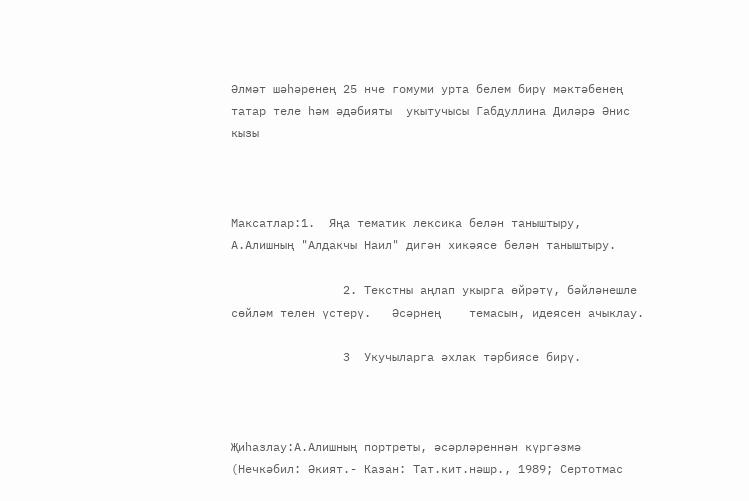Әлмәт шәһәренең 25 нче гомуми урта белем бирү мәктәбенең татар теле һәм әдәбияты  укытучысы Габдуллина Диләрә Әнис кызы



Максатлар:1.  Яңа тематик лексика белән таныштыру, А.Алишның "Алдакчы Наил" дигән хикәясе белән таныштыру.

                2. Текстны аңлап укырга өйрәтү, бәйләнешле сөйләм телен үстерү.   Әсәрнең    темасын, идеясен ачыклау.

                3  Укучыларга әхлак тәрбиясе бирү.



Җиһазлау:А.Алишның портреты, әсәрләреннән күргәзмә (Нечкәбил: Әкият.- Казан: Тат.кит.нәшр., 1989; Сертотмас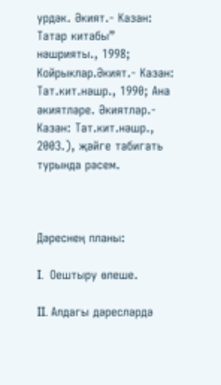урдәк. Әкият.- Казан: Татар китабы” нәшрияты., 1998; Койрыклар.Әкият.- Казан: Тат.кит.нәшр., 1990; Ана әкиятләре. Әкиятләр.- Казан: Тат.кит.нәшр., 2003.), җәйге табигать турында рәсем.



Дәреснең планы:

I.  Оештыру өлеше.

II. Алдагы дәресләрдә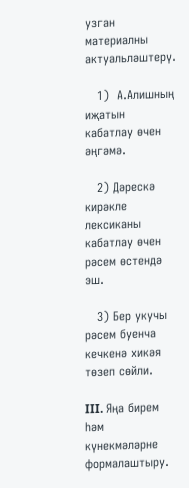узган материалны актуальләштерү.

   1)  А.Алишның иҗатын кабатлау өчен әңгәмә.

   2) Дәрескә кирәкле лексиканы кабатлау өчен рәсем өстендә эш.

   3) Бер укучы рәсем буенча кечкенә хикәя төзеп сөйли.

III. Яңа бирем һәм күнекмәләрне формалаштыру.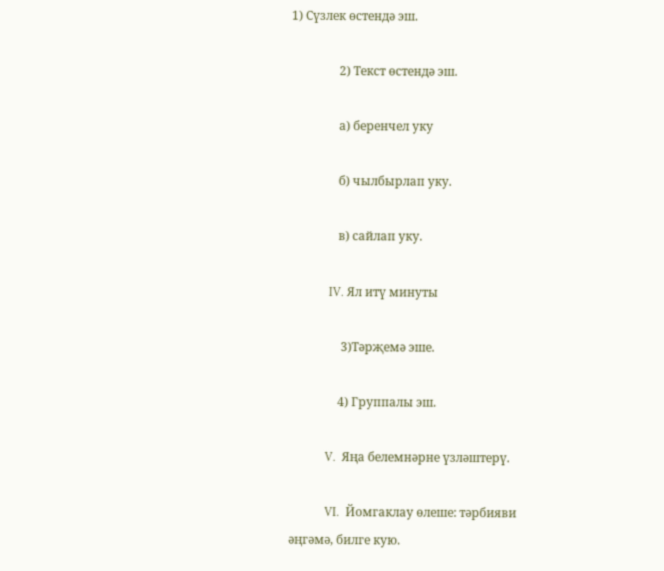1) Сүзлек өстендә эш.

                2) Текст өстендә эш.

                а) беренчел уку

                б) чылбырлап уку.

                в) сайлап уку.

             IV. Ял итү минуты

                 3)Тәрҗемә эше.

                4) Группалы эш.

            V.  Яңа белемнәрне үзләштерү.

            VI.  Йомгаклау өлеше: тәрбияви әңгәмә, билге кую.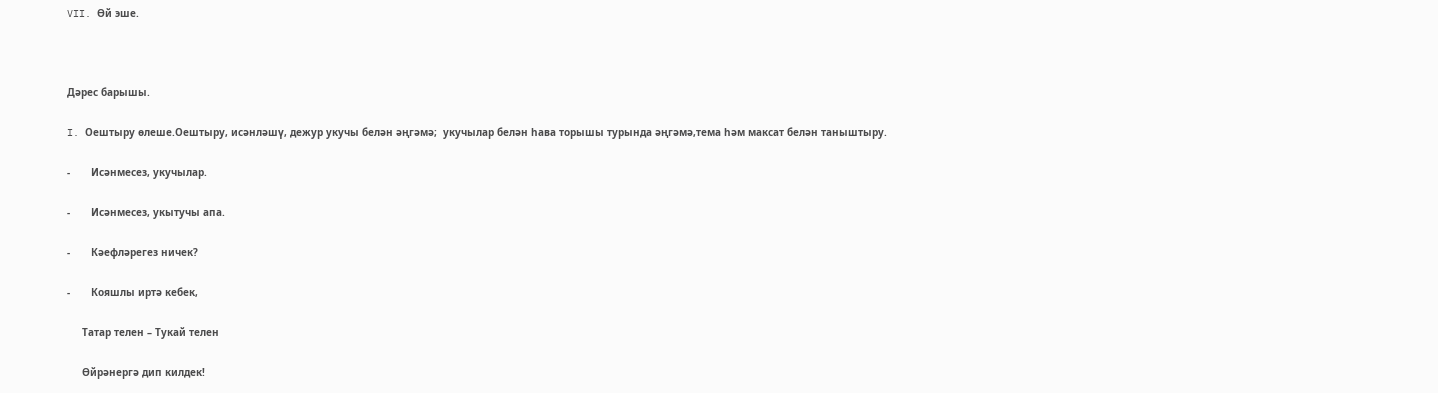VII. Өй эше.



Дәрес барышы.

I. Оештыру өлеше.Оештыру, исәнләшү, дежур укучы белән әңгәмә;  укучылар белән һава торышы турында әңгәмә,тема һәм максат белән таныштыру.

-       Исәнмесез, укучылар.

-       Исәнмесез, укытучы апа.

-       Кәефләрегез ничек?

-       Кояшлы иртә кебек,

     Татар телен – Тукай телен

     Өйрәнергә дип килдек!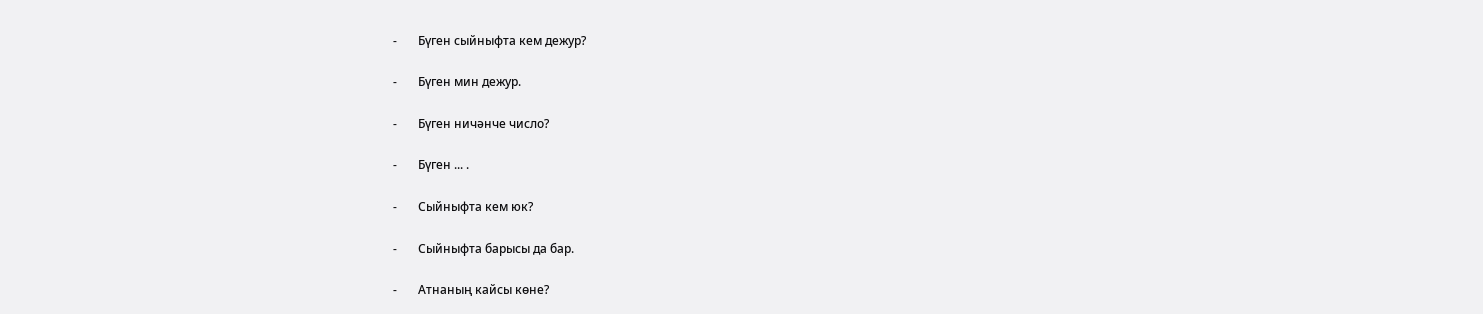-       Бүген сыйныфта кем дежур?

-       Бүген мин дежур.

-       Бүген ничәнче число?

-       Бүген ... .

-       Сыйныфта кем юк?

-       Сыйныфта барысы да бар.

-       Атнаның кайсы көне?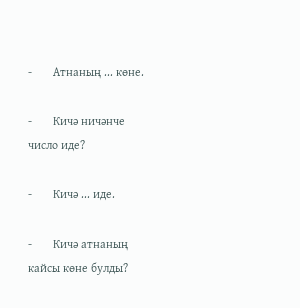-       Атнаның ... көне.

-       Кичә ничәнче число иде?

-       Кичә ... иде.

-       Кичә атнаның кайсы көне булды?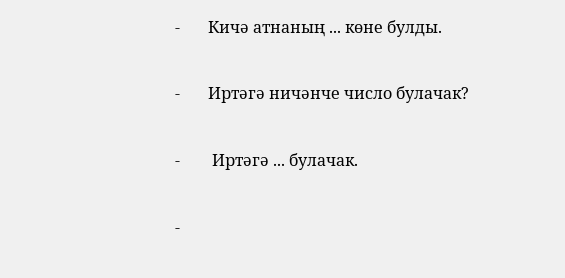-       Кичә атнаның ... көне булды.

-       Иртәгә ничәнче число булачак?

-        Иртәгә ... булачак.

-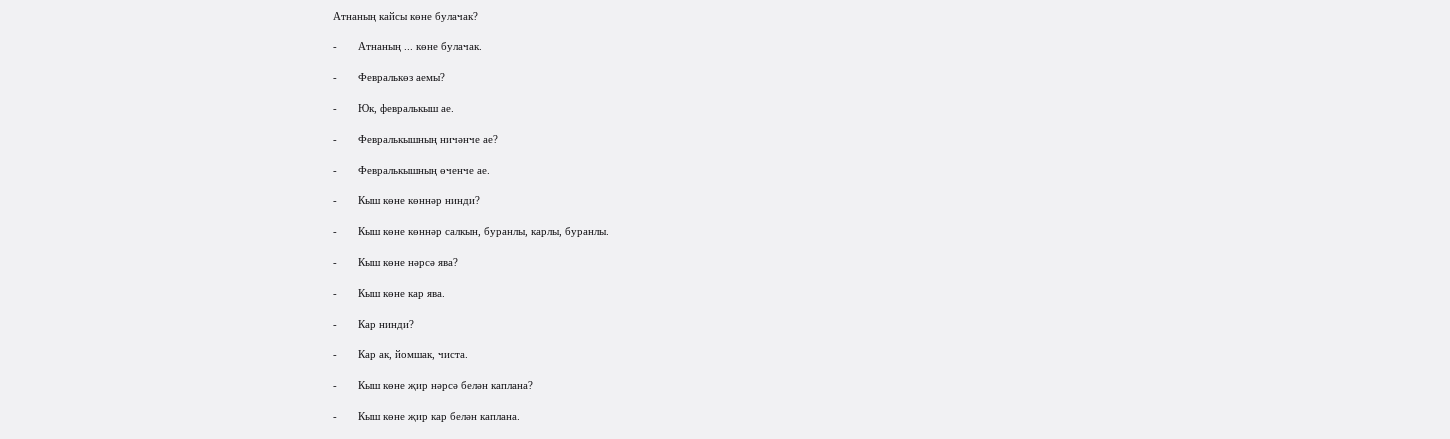Атнаның кайсы көне булачак?

-       Атнаның ... көне булачак.

-       Февралькөз аемы?

-       Юк, февралькыш ае.

-       Февралькышның ничәнче ае?

-       Февралькышның өченче ае.

-       Кыш көне көннәр нинди?

-       Кыш көне көннәр салкын, буранлы, карлы, буранлы.

-       Кыш көне нәрсә ява?

-       Кыш көне кар ява.

-       Кар нинди?

-       Кар ак, йомшак, чиста.

-       Кыш көне җир нәрсә белән каплана?

-       Кыш көне җир кар белән каплана.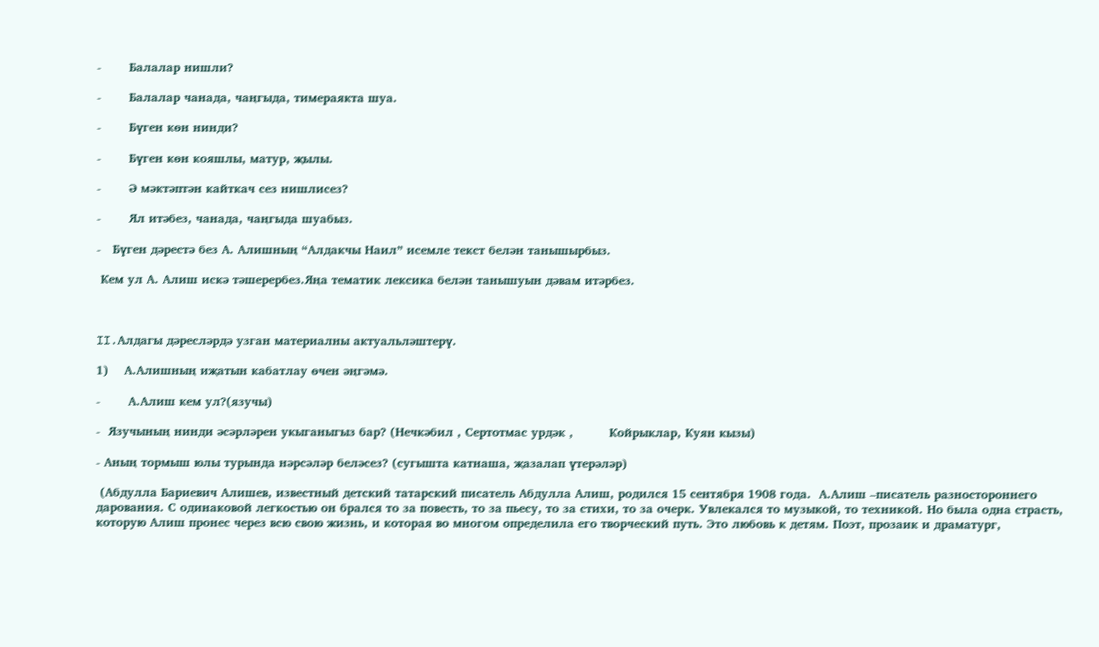-       Балалар нишли?

-       Балалар чанада, чаңгыда, тимераякта шуа.

-       Бүген көн нинди?

-       Бүген көн кояшлы, матур, җылы.

-       Ә мәктәптән кайткач сез нишлисез?

-       Ял итәбез, чанада, чаңгыда шуабыз.

-   Бүген дәрестә без А. Алишның “Алдакчы Наил” исемле текст белән танышырбыз.

 Кем ул А. Алиш искә тәшерербез.Яңа тематик лексика белән танышуын дәвам итәрбез.



II.Алдагы дәресләрдә узган материалны актуальләштерү.

1)    А.Алишның иҗатын кабатлау өчен әңгәмә.

-       А.Алиш кем ул?(язучы)

-  Язучының нинди әсәрләрен укыганыгыз бар? (Нечкәбил , Сертотмас урдәк ,         Койрыклар, Куян кызы)

- Аның тормыш юлы турында нәрсәләр беләсез? (сугышта катнаша, җазалап үтерәләр)

 (Абдулла Бариевич Алишев, известный детский татарский писатель Абдулла Алиш, родился 15 сентября 1908 года.  А.Алиш –писатель разностороннего дарования. С одинаковой легкостью он брался то за повесть, то за пьесу, то за стихи, то за очерк. Увлекался то музыкой, то техникой. Но была одна страсть, которую Алиш пронес через всю свою жизнь, и которая во многом определила его творческий путь. Это любовь к детям. Поэт, прозаик и драматург,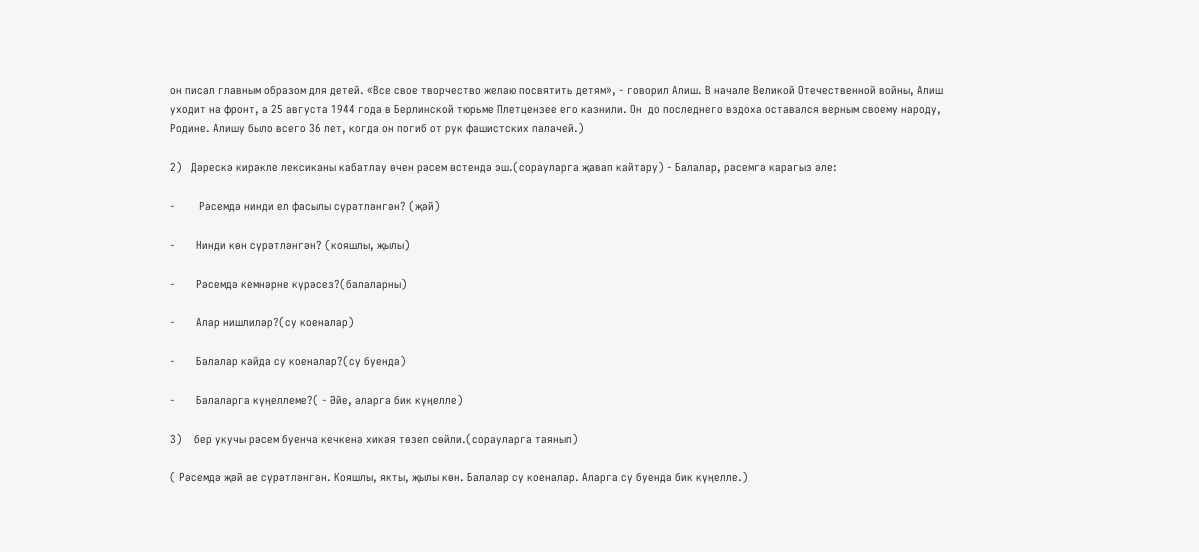он писал главным образом для детей. «Все свое творчество желаю посвятить детям», - говорил Алиш. В начале Великой Отечественной войны, Алиш уходит на фронт, а 25 августа 1944 года в Берлинской тюрьме Плетцензее его казнили. Он  до последнего вздоха оставался верным своему народу, Родине. Алишу было всего 36 лет, когда он погиб от рук фашистских палачей.)

2)   Дәрескә кирәкле лексиканы кабатлау өчен рәсем өстендә эш.(сорауларга җавап кайтару) - Балалар, рәсемгә карагыз әле:

-        Рәсемдә нинди ел фасылы сүрәтләнгән? (җәй)

-       Нинди көн сүрәтләнгән? (кояшлы, җылы)

-       Рәсемдә кемнәрне күрәсез?(балаларны)

-       Алар нишлиләр?(су коеналар)

-       Балалар кайда су коеналар?(су буенда)

-       Балаларга күңеллеме?( - Әйе, аларга бик күңелле)

3)    бер укучы рәсем буенча кечкенә хикәя төзеп сөйли.(сорауларга таянып)

( Рәсемдә җәй ае сүрәтләнгән. Кояшлы, якты, җылы көн. Балалар су коеналар. Аларга су буенда бик күңелле.)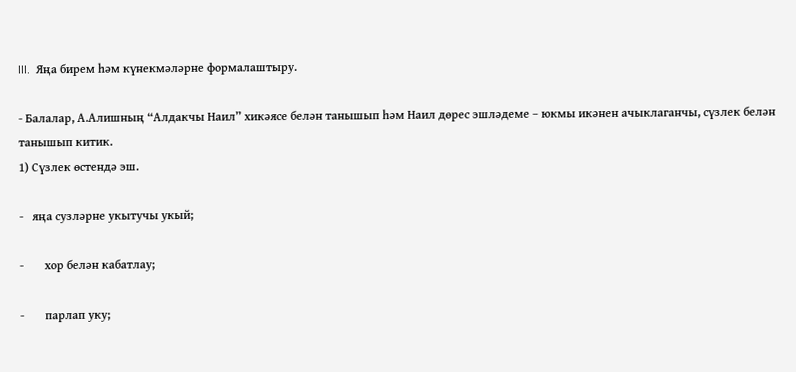III.  Яңа бирем һәм күнекмәләрне формалаштыру.

- Балалар, А.Алишның “Алдакчы Наил” хикәясе белән танышып һәм Наил дөрес эшләдеме – юкмы икәнен ачыклаганчы, сүзлек белән танышып китик.
1) Сүзлек өстендә эш.

-   яңа сузләрне укытучы укый;

-       хор белән кабатлау;

-       парлап уку;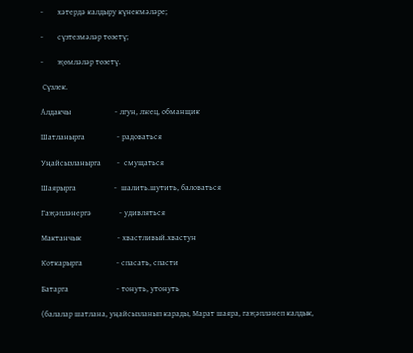-       хәтердә калдыру күнекмәләре;

-       сүзтезмәләр төзетү;

-       җөмләләр төзетү.

 Сүзлек.

Алдакчы                      - лгун, лжец, обманщик

Шатланырга                - радоваться

Уңайсызланырга        -  смущаться

Шаярырга                   -  шалить.шутить, баловаться

Гаҗәпләнергә              - удивляться

Мактанчык                  - хвастливый.хвастун

Коткарырга                 - спасать, спасти

Батарга                        - тонуть, утонуть

(балалар шатлана, уңайсызланып карады, Марат шаяра, гаҗәпләнеп калдык,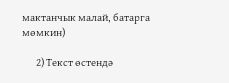мактанчык малай, батарга мөмкин)

       2) Текст өстендә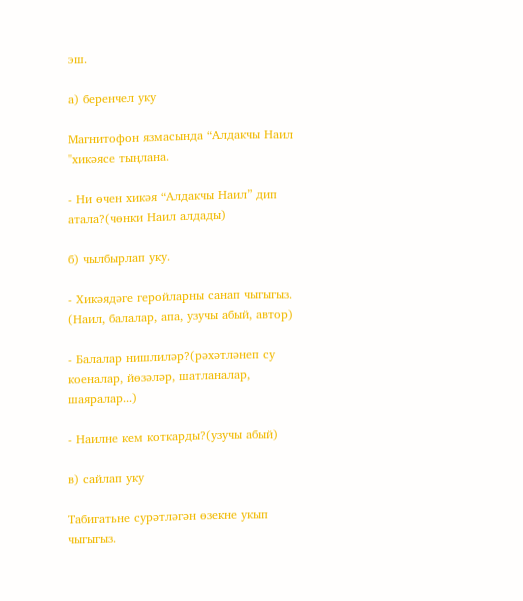эш.

а) беренчел уку

Магнитофон язмасында “Алдакчы Наил "хикәясе тыңлана.

- Ни өчен хикәя “Алдакчы Наил” дип атала?(чөнки Наил алдады)

б) чылбырлап уку.

- Хикәядәге геройларны санап чыгыгыз. (Наил, балалар, апа, узучы абый, автор)

- Балалар нишлиләр?(рәхәтләнеп су коеналар, йөзәләр, шатланалар, шаяралар...)

- Наилне кем коткарды?(узучы абый)

в) сайлап уку

Табигатьне сурәтләгән өзекне укып чыгыгыз.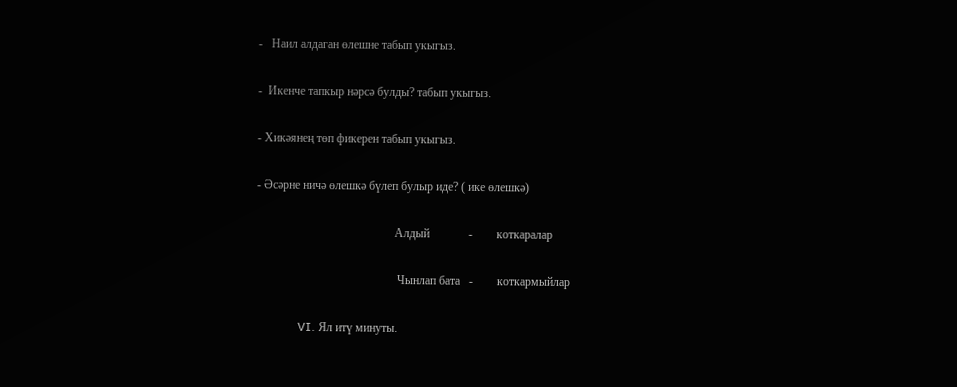-   Наил алдаган өлешне табып укыгыз.

-  Икенче тапкыр нәрсә булды? табып укыгыз.

- Хикәянең төп фикерен табып укыгыз.

- Әсәрне ничә өлешкә бүлеп булыр иде? ( ике өлешкә)

                                              Алдый             -        коткаралар

                                               Чынлап бата   -        коткармыйлар

              VI. Ял итү минуты.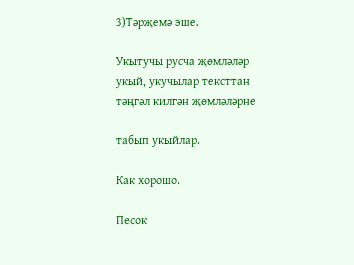3)Тәрҗемә эше.

Укытучы русча җөмләләр укый, укучылар тексттан тәңгәл килгән җөмләләрне

табып укыйлар.

Как хорошо.

Песок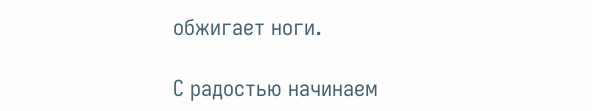обжигает ноги.

С радостью начинаем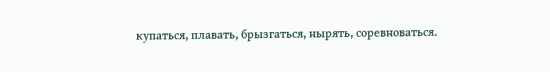купаться, плавать, брызгаться, нырять, соревноваться.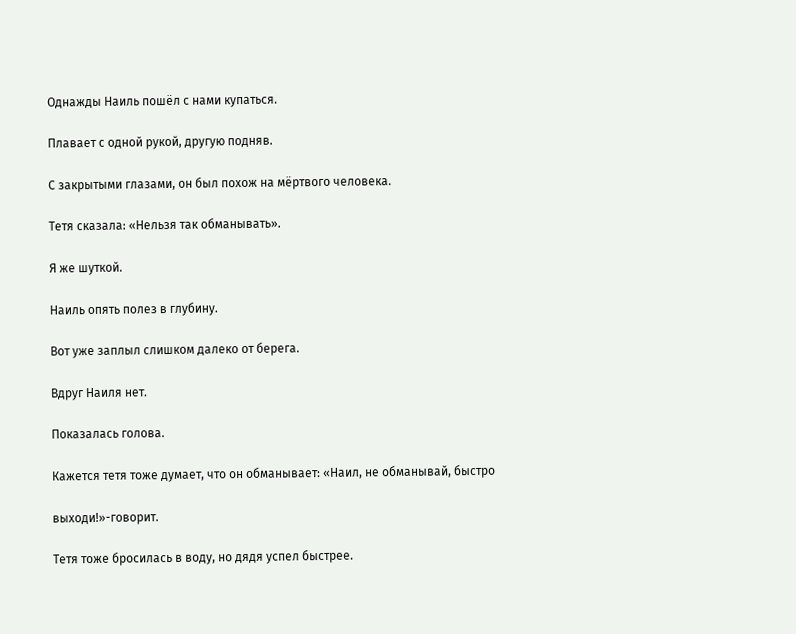Однажды Наиль пошёл с нами купаться.

Плавает с одной рукой, другую подняв.

С закрытыми глазами, он был похож на мёртвого человека.

Тетя сказала: «Нельзя так обманывать».

Я же шуткой.

Наиль опять полез в глубину.

Вот уже заплыл слишком далеко от берега.

Вдруг Наиля нет.

Показалась голова.

Кажется тетя тоже думает, что он обманывает: «Наил, не обманывай, быстро

выходи!»-говорит.

Тетя тоже бросилась в воду, но дядя успел быстрее.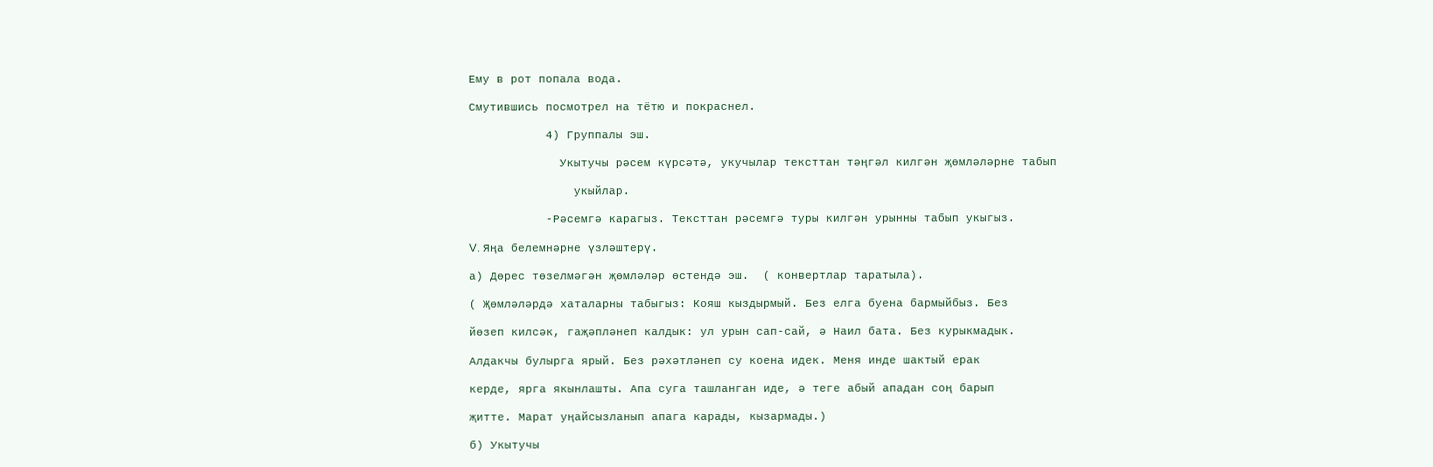Ему в рот попала вода.

Смутившись посмотрел на тётю и покраснел.

           4) Группалы эш.

             Укытучы рәсем күрсәтә, укучылар тексттан тәңгәл килгән җөмләләрне табып

               укыйлар.

           -Рәсемгә карагыз. Тексттан рәсемгә туры килгән урынны табып укыгыз.

V. Яңа белемнәрне үзләштерү.

а) Дөрес төзелмәгән җөмләләр өстендә эш.  ( конвертлар таратыла).

( Җөмләләрдә хаталарны табыгыз: Кояш кыздырмый. Без елга буена бармыйбыз. Без

йөзеп килсәк, гаҗәпләнеп калдык: ул урын сап-сай, ә Наил бата. Без курыкмадык.

Алдакчы булырга ярый. Без рәхәтләнеп су коена идек. Меня инде шактый ерак

керде, ярга якынлашты. Апа суга ташланган иде, ә теге абый ападан соң барып

җитте. Марат уңайсызланып апага карады, кызармады.)

б) Укытучы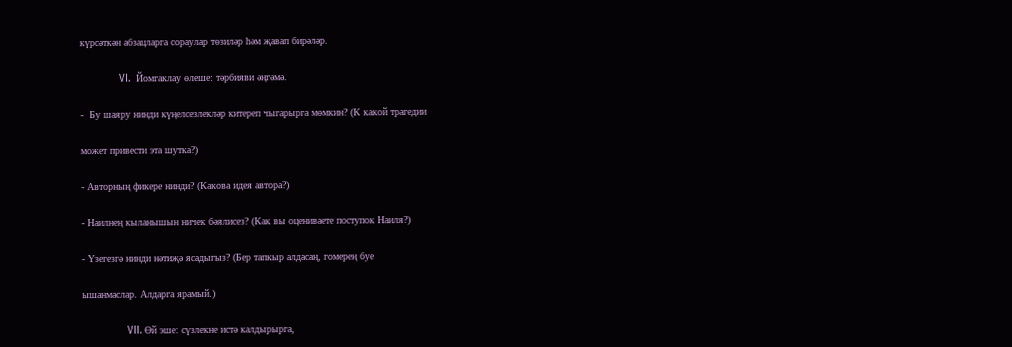күрсәткән абзацларга сораулар төзиләр һәм җавап бирәләр.

             VI.  Йомгаклау өлеше: тәрбияви әңгәмә.

-  Бу шаяру нинди күңелсезлекләр китереп чыгарырга мөмкин? (К какой трагедии

может привести эта шутка?)

- Авторның фикере нинди? (Какова идея автора?)

- Наилнең кыланышын ничек бәялисез? (Как вы оцениваете поступок Наиля?)

- Үзегезгә нинди нәтиҗә ясадыгыз? (Бер тапкыр алдасаң, гомерең буе

ышанмаслар. Алдарга ярамый.)

               VII. Өй эше: сүзлекне истә калдырырга,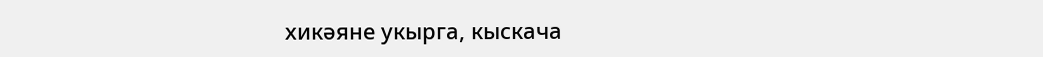хикәяне укырга, кыскача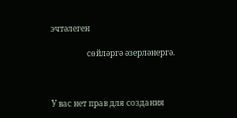эчтәлеген

                  сөйләргә әзерләнергә.



У вас нет прав для создания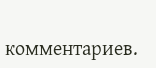комментариев.